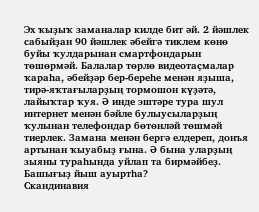Эх ҡыҙыҡ заманалар килде бит әй. 2 йәшлек сабыйҙан 90 йәшлек әбейгә тиклем көнө буйы ҡулдарынан смартфондарын төшөрмәй. Балалар төрлө видеотаҫмалар ҡараһа, әбейҙәр бер-береһе менән яҙыша, тирә-яҡтағыларҙың тормошон күҙәтә, лайыҡтар ҡуя. Ә инде эштәре тура шул интернет менән бәйле булыусыларҙың ҡулынан телефондар бөтөнләй төшмәй тиерлек. Замана менән бергә елдереп, донъя артынан ҡыуабыҙ ғына. Ә бына уларҙың зыяны тураһында уйлап та бирмәйбеҙ.
Башығыҙ йыш ауыртһа?
Скандинавия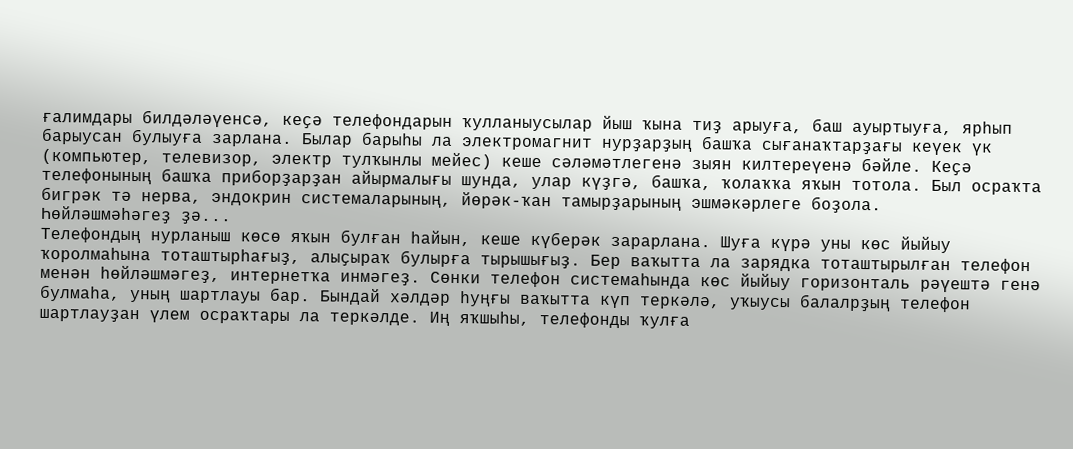ғалимдары билдәләүенсә, кеҫә телефондарын ҡулланыусылар йыш ҡына тиҙ арыуға, баш ауыртыуға, ярһып барыусан булыуға зарлана. Былар барыһы ла электромагнит нурҙарҙың башҡа сығанаҡтарҙағы кеүек үк (компьютер, телевизор, электр тулҡынлы мейес) кеше сәләмәтлегенә зыян килтереүенә бәйле. Кеҫә телефонының башҡа приборҙарҙан айырмалығы шунда, улар күҙгә, башҡа, ҡолаҡҡа яҡын тотола. Был осраҡта бигрәк тә нерва, эндокрин системаларының, йөрәк-ҡан тамырҙарының эшмәкәрлеге боҙола.
Һөйләшмәһәгеҙ ҙә...
Телефондың нурланыш көсө яҡын булған һайын, кеше күберәк зарарлана. Шуға күрә уны көс йыйыу ҡоролмаһына тоташтырһағыҙ, алыҫыраҡ булырға тырышығыҙ. Бер ваҡытта ла зарядка тоташтырылған телефон менән һөйләшмәгеҙ, интернетҡа инмәгеҙ. Сөнки телефон системаһында көс йыйыу горизонталь рәүештә генә булмаһа, уның шартлауы бар. Бындай хәлдәр һуңғы ваҡытта күп теркәлә, уҡыусы балалрҙың телефон шартлауҙан үлем осраҡтары ла теркәлде. Иң яҡшыһы, телефонды ҡулға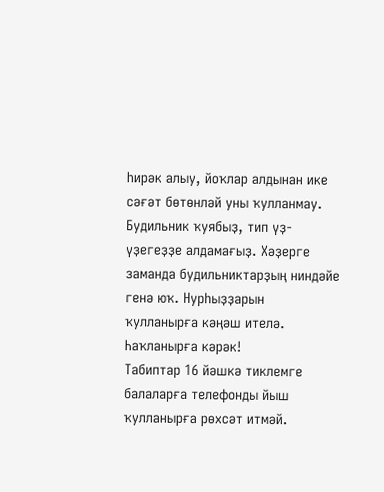һирәк алыу, йоҡлар алдынан ике сәғәт бөтөнләй уны ҡулланмау. Будильник ҡуябыҙ, тип үҙ-үҙегеҙҙе алдамағыҙ. Хәҙерге заманда будильниктарҙың ниндәйе генә юҡ. Нурһыҙҙарын ҡулланырға кәңәш ителә.
Һаҡланырға кәрәк!
Табиптар 16 йәшкә тиклемге балаларға телефонды йыш ҡулланырға рөхсәт итмәй.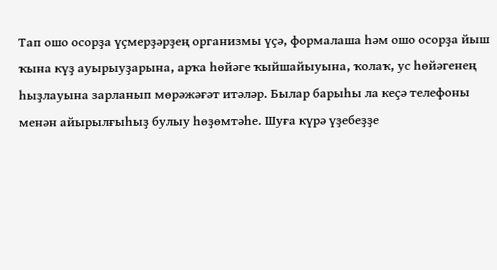Тап ошо осорҙа үҫмерҙәрҙең организмы үҫә, формалаша һәм ошо осорҙа йыш ҡына күҙ ауырыуҙарына, арҡа һөйәге ҡыйшайыуына, ҡолаҡ, ус һөйәгенең һыҙлауына зарланып мөрәжәғәт итәләр. Былар барыһы ла кеҫә телефоны менән айырылғыһыҙ булыу һөҙөмтәһе. Шуға күрә үҙебеҙҙе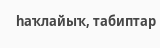һаҡлайыҡ, табиптар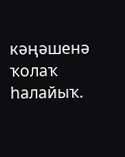кәңәшенә ҡолаҡ һалайыҡ.